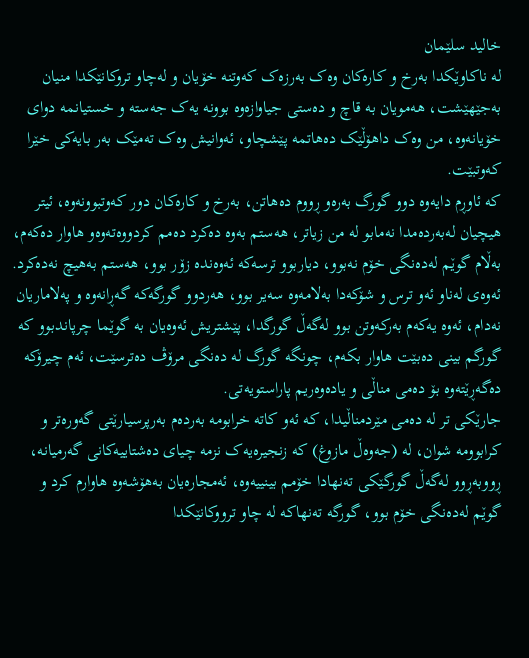خالید سلێمان
لە ناکاوێکدا بەرخ و کارەکان وەک بەرزەک کەوتنە خۆیان و لەچاو تروکانێکدا منیان بەجێهێشت، هەمویان بە قاچ و دەستی جیاوازەوە بوونە یەک جەستە و خستیانمە دوای خۆیانەوە، من وەک داهۆڵێک دەهاتمە پێشچاو، ئەوانیش وەک تەمێک بەر بایەکی خێرا کەوتبێت.
کە ئاوڕم دایەوە دوو گورگ بەرەو ڕووم دەهاتن، بەرخ و کارەکان دور کەوتبوونەوە، ئیتر هیچیان لەبەردەمدا نەمابو لە من زیاتر، هەستم بەوە دەکرد دەمم کردووەتەوەو هاوار دەکەم، بەڵام گوێم لەدەنگی خۆم نەبوو، دیاربوو ترسەکە ئەوەندە زۆر بوو، هەستم بەهیچ نەدەکرد.
ئەوەی لەناو ئەو ترس و شۆکەدا بەلامەوە سەیر بوو، هەردوو گورگەکە گەڕانەوە و پەلاماریان نەدام، ئەوە یەکەم بەرکەوتن بوو لەگەڵ گورگدا، پێشتریش ئەوەیان بە گوێما چرپاندبوو کە گورگم بینی دەبێت هاوار بکەم، چونگە گورگ لە دەنگی مرۆڤ دەترسێت، ئەم چیرۆکە دەگەڕێتەوە بۆ دەمی مناڵی و یادەوەریم پاراستویەتی.
جارێکی تر لە دەمی مێردمناڵیدا، کە ئەو کاتە خرابومە بەردەم بەرپرسیارێتی گەورەتر و کرابوومە شوان، لە (جەوەڵ مازوغ) کە زنجیرەیەک نزمە چیای دەشتاییەکانی گەرمیانە، ڕووبەڕوو لەگەڵ گورگێکی تەنهادا خۆمم بینییەوە، ئەمجارەیان بەهۆشەوە هاوارم کرد و گوێم لەدەنگی خۆم بوو، گورگە تەنهاکە لە چاو ترووکانێکدا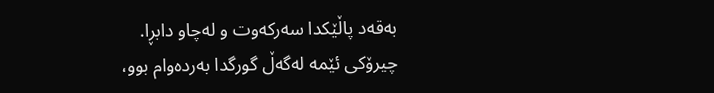بەقەد پاڵێکدا سەرکەوت و لەچاو دابڕا.
چیرۆکی ئێمە لەگەڵ گورگدا بەردەوام بوو،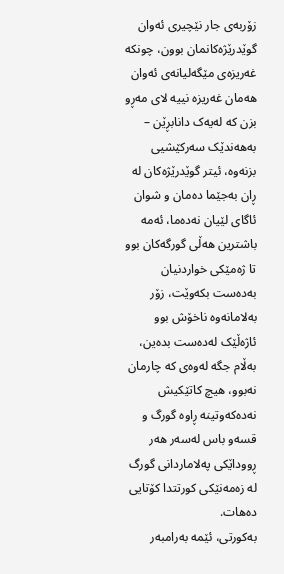زۆربەی جار نێچیری ئەوان گوێدرێژەکانمان بوون، چونکە غەریزەی مێگەلیانەی ئەوان هەمان غەریزە نییە لای مەڕو بزن کە لەیەک دانابڕێن – بەهەندێک سەرکێشیی بزنەوە، ئیتر گوێدرێژەکان لە ڕان بەجێما دەمان و شوان ئاگای لێیان نەدەما، ئەمە باشترین هەڵی گورگەکان بوو تا ژەمێکی خواردنیان بەدەست بکەوێت، زۆر بەلامانەوە ناخۆش بوو ئاژەڵێک لەدەست بدەین، بەڵام جگە لەوەی کە چارمان نەبوو، هیچ کاتێکیش نەدەکەوتینە ڕاوە گورگ و قسەو باس لەسەر هەر ڕووداێکی پەلاماردانی گورگ لە زەمەنێکی کورتتدا کۆتایی دەهات.
بەکورتی، ئێمە بەرامبەر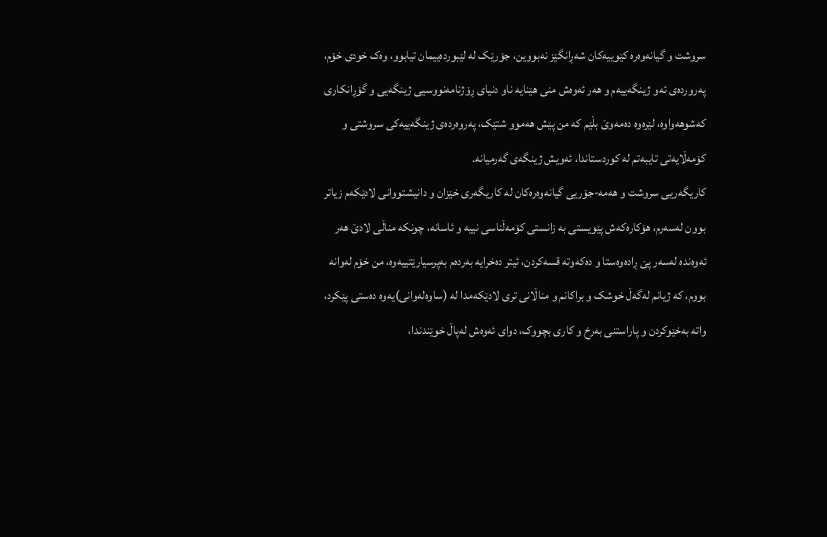سروشت و گیانەوەرە کێوییەکان شەڕانگێز نەبووین، جۆرێک لە لێبوردەییمان تیابوو، وەک خودی خۆم، پەروردەی ئەو ژینگەییەم و هەر ئەوەش منی هێنایە ناو دنیای ڕۆژنامەنووسیی ژینگەیی و گۆڕانکاری کەشوهەواوە، لێرەوە دەمەوێ بڵێم کە من پێش هەموو شتێک، پەروەردەی ژینگەییەکی سروشتی و کۆمەڵایەتی تایبەتم لە کوردستاندا، ئەویش ژینگەی گەرمیانە.
کاریگەریی سروشت و هەمە-جۆریی گیانەوەرەکان لە کاریگەری خێزان و دانیشتووانی لادێکەم زیاتر بوون لەسەرم، هۆکارەکەش پێویستی بە زانستی کۆمەڵناسی نییە و ئاسانە، چونکە مناڵی لادێ هەر ئەوەندە لەسەر پێ ڕادەوەستا و دەکەوتە قسەکردن، ئیتر دەخرایە بەردەم بەپرسیارێتییەوە، من خۆم لەوانە بووم، کە ژیانم لەگەڵ خوشک و براکانم و مناڵانی تری لادێکەمدا لە (ساوەلەوانی)یەوە دەستی پێکرد، واتە بەخێوکردن و پاراستنی بەرخ و کاری بچووک، دوای ئەوەش لەپاڵ خوێندندا،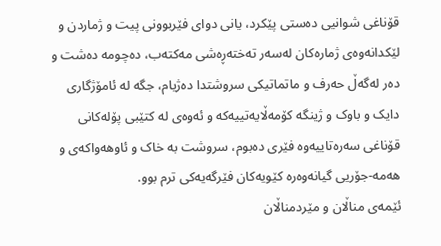قۆناغی شوانیی دەستی پێکرد، یانی دوای فێربوونی پیت و ژماردن و لێکدانەوەی ژمارەکان لەسەر تەختەڕەشی مەکتەب، دەچومە دەشت و دەر لەگەڵ حەرف و ماتماتیکی سروشتدا دەژیام، جگە لە ئامۆژگاری دایک و باوک و ژینگە کۆمەڵایەتییەکە و ئەوەی لە کتێبی پۆلەکانی قۆناغی سەرەتاییەوە فێری دەبوم، سروشت بە خاک و ئاوهەواکەی و هەمە-جۆریی گیانەوەرە کێویەکان فێرگەیەکی ترم بوو.
ئێمەی مناڵان و مێردمناڵان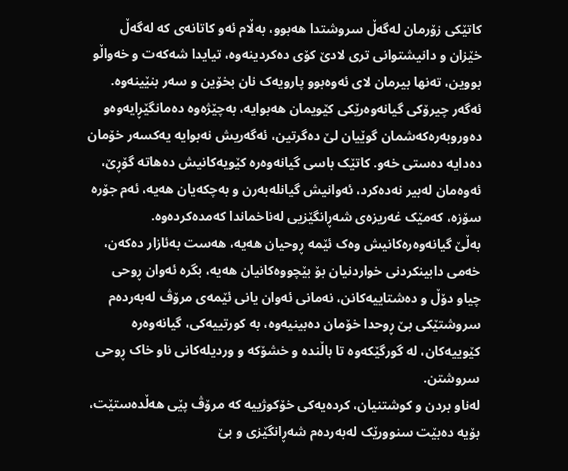کاتێکی زۆرمان لەگەڵ سروشتدا هەبوو، بەڵام ئەو کاتانەی کە لەگەڵ خێزان و دانیشتوانی تری لادێ کۆی دەکردینەوە، تیایدا شەکەت و خەواڵو بووین، تەنها بیرمان لای ئەوەبوو پارویەک نان بخۆین و سەر بنێینەوە.
ئەگەر چیرۆکی گیانەوەرێکی کێویمان هەبوایە، بەچێژەوە دەمانگێڕایەوەو دەوروبەرەکەشمان گوێیان لێ دەگرتین، ئەگەریش نەبوایە یەکسەر خۆمان دەدایە دەستی خەو. کاتێک باسی گیانەوەرە کێویەکانیش دەهاتە گۆڕێ، ئەوەمان لەبیر نەدەکرد، ئەوانیش گیانلەبەرن و بەچکەیان هەیە، ئەم جۆرە سۆزە، کەمێک غەریزەی شەڕانگێزیی لەناخماندا کەمدەکردەوە.
بەڵێ گیانەوەرەکانیش وەک ئێمە ڕوحیان هەیە، هەست بەئازار دەکەن، خەمی دابینکردنی خواردنیان بۆ بێچووەکانیان هەیە، بگرە ئەوان ڕوحی چیاو دۆڵ و دەشتاییەکانن، نەمانی ئەوان یانی ئێمەی مرۆڤ لەبەردەم سروشتێکی بێ ڕوحدا خۆمان دەبینیەوە، بە کورتییەکی، گیانەوەرە کێوییەکان، لە گورگێکەوە تا باڵندە و خشۆکە و وردیلەکانی ناو خاک ڕوحی سروشتن.
لەناو بردن و کوشتنیان، کردەیەکی خۆکوژییە کە مرۆڤ پێی هەڵدەستێت، بۆیە دەبێت سنوورێک لەبەردەم شەڕانگێزی و بێ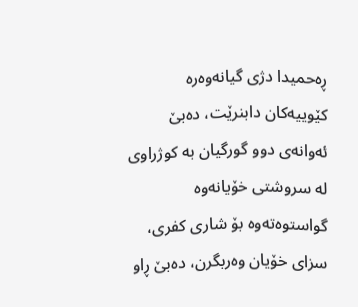ڕەحمیدا دژی گیانەوەرە کێوییەکان دابنرێت، دەبێ ئەوانەی دوو گورگیان بە کوژراوی لە سروشتی خۆیانەوە گواستوەتەوە بۆ شاری کفری، سزای خۆیان وەربگرن، دەبێ ڕاو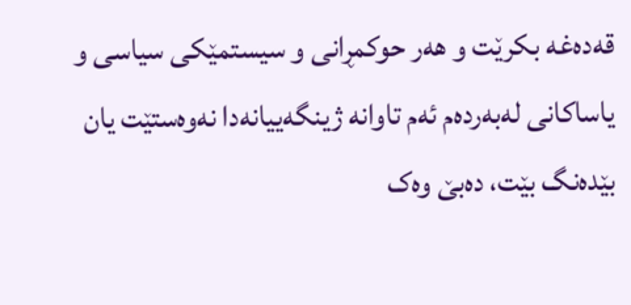قەدەغە بکرێت و هەر حوکمڕانی و سیستمێکی سیاسی و یاساکانی لەبەردەم ئەم تاوانە ژینگەییانەدا نەوەستێت یان بێدەنگ بێت، دەبێ وەک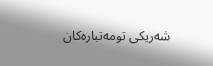شەریکی تومەتبارەکان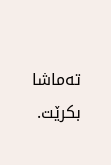تەماشا بکرێت.